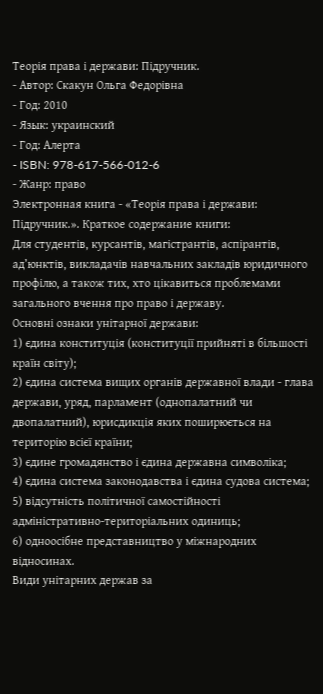Теорія права і держави: Підручник.
- Автор: Скакун Ольга Федорівна
- Год: 2010
- Язык: украинский
- Год: Алерта
- ISBN: 978-617-566-012-6
- Жанр: право
Электронная книга - «Теорія права і держави: Підручник.». Краткое содержание книги:
Для студентів, курсантів, магістрантів, аспірантів, ад’юнктів, викладачів навчальних закладів юридичного профілю, а також тих, хто цікавиться проблемами загального вчення про право і державу.
Основні ознаки унітарної держави:
1) єдина конституція (конституції прийняті в більшості країн світу);
2) єдина система вищих органів державної влади - глава держави, уряд, парламент (однопалатний чи двопалатний), юрисдикція яких поширюється на територію всієї країни;
3) єдине громадянство і єдина державна символіка;
4) єдина система законодавства і єдина судова система;
5) відсутність політичної самостійності адміністративно-територіальних одиниць;
6) одноосібне представництво у міжнародних відносинах.
Види унітарних держав за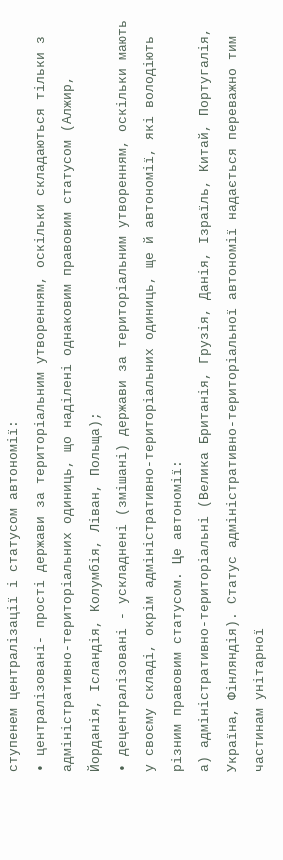ступенем централізації і статусом автономії:
• централізовані- прості держави за територіальним утворенням, оскільки складаються тільки з адміністративно-територіальних одиниць, що наділені однаковим правовим статусом (Алжир, Йорданія, Ісландія, Колумбія, Ліван, Польща);
• децентралізовані - ускладнені (змішані) держави за територіальним утворенням, оскільки мають у своєму складі, окрім адміністративно-територіальних одиниць, ще й автономії, які володіють різним правовим статусом. Це автономії:
а) адміністративно-територіальні (Велика Британія, Грузія, Данія, Ізраїль, Китай, Португалія, Україна, Фінляндія). Статус адміністративно-територіальної автономії надається переважно тим частинам унітарної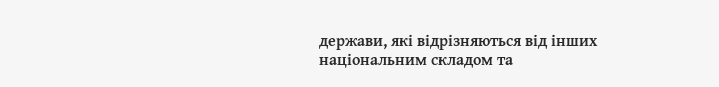держави, які відрізняються від інших національним складом та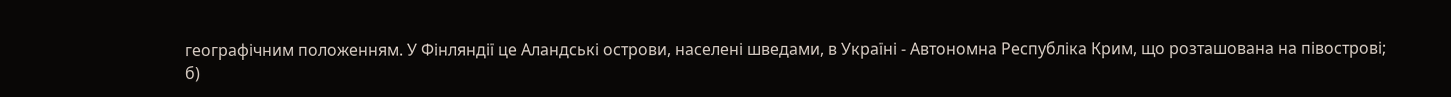географічним положенням. У Фінляндії це Аландські острови, населені шведами, в Україні - Автономна Республіка Крим, що розташована на півострові;
б)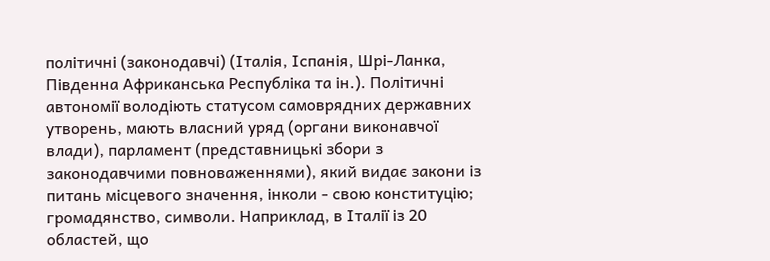політичні (законодавчі) (Італія, Іспанія, Шрі-Ланка, Південна Африканська Республіка та ін.). Політичні автономії володіють статусом самоврядних державних утворень, мають власний уряд (органи виконавчої влади), парламент (представницькі збори з законодавчими повноваженнями), який видає закони із питань місцевого значення, інколи - свою конституцію; громадянство, символи. Наприклад, в Італії із 20 областей, що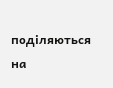поділяються на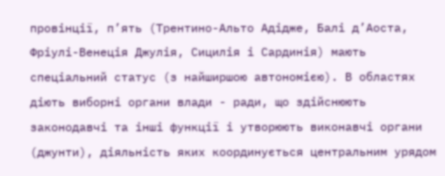провінції, п’ять (Трентино-Альто Адідже, Балі д’Аоста, Фріулі-Венеція Джулія, Сицилія і Сардинія) мають спеціальний статус (з найширшою автономією). В областях діють виборні органи влади - ради, що здійснюють законодавчі та інші функції і утворюють виконавчі органи (джунти), діяльність яких координується центральним урядом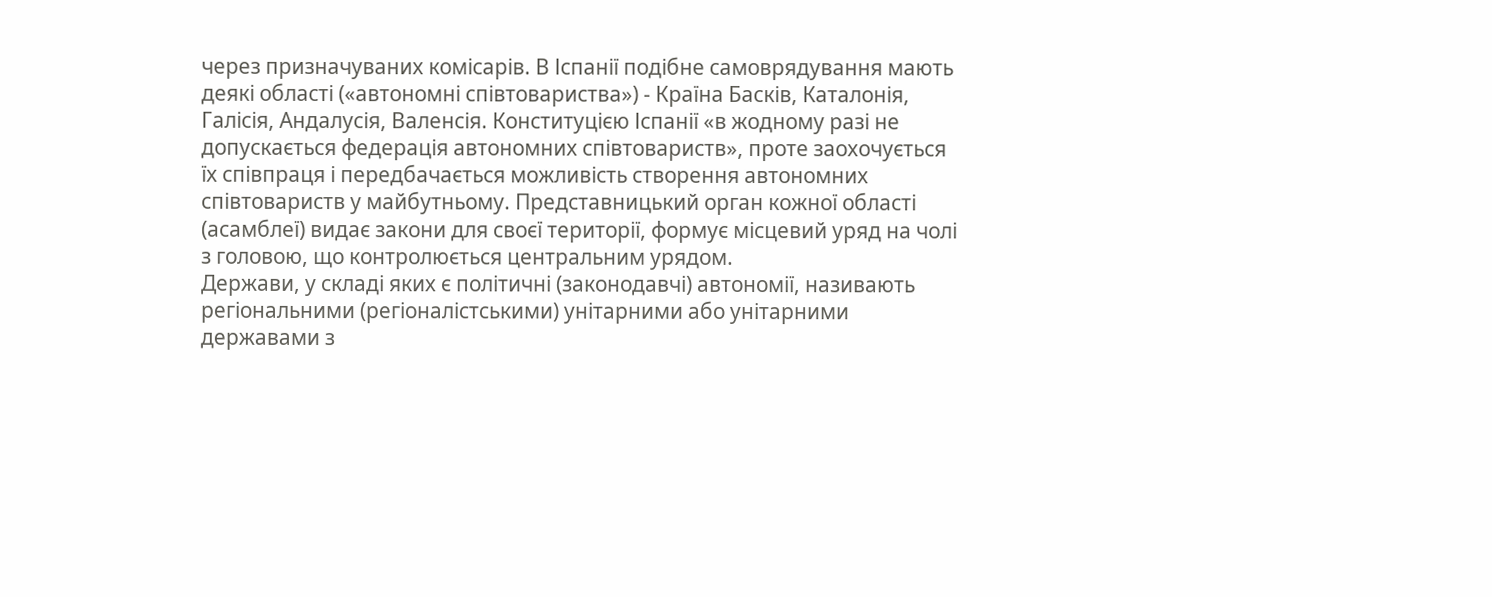через призначуваних комісарів. В Іспанії подібне самоврядування мають деякі області («автономні співтовариства») - Країна Басків, Каталонія, Галісія, Андалусія, Валенсія. Конституцією Іспанії «в жодному разі не допускається федерація автономних співтовариств», проте заохочується їх співпраця і передбачається можливість створення автономних співтовариств у майбутньому. Представницький орган кожної області (асамблеї) видає закони для своєї території, формує місцевий уряд на чолі з головою, що контролюється центральним урядом.
Держави, у складі яких є політичні (законодавчі) автономії, називають регіональними (регіоналістськими) унітарними або унітарними державами з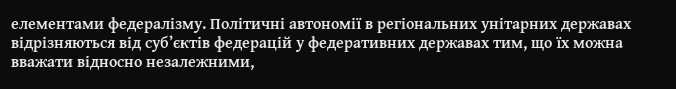елементами федералізму. Політичні автономії в регіональних унітарних державах відрізняються від суб’єктів федерацій у федеративних державах тим, що їх можна вважати відносно незалежними,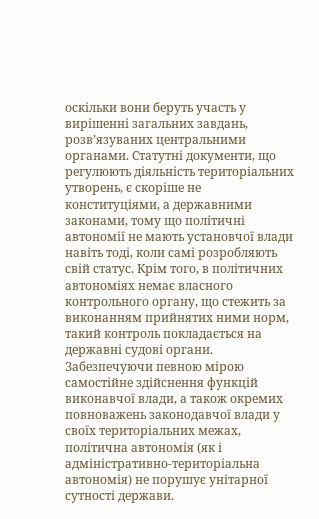оскільки вони беруть участь у вирішенні загальних завдань, розв’язуваних центральними органами. Статутні документи, що регулюють діяльність територіальних утворень, є скоріше не конституціями, а державними законами, тому що політичні автономії не мають установчої влади навіть тоді, коли самі розробляють свій статус. Крім того, в політичних автономіях немає власного контрольного органу, що стежить за виконанням прийнятих ними норм, такий контроль покладається на державні судові органи. Забезпечуючи певною мірою самостійне здійснення функцій виконавчої влади, а також окремих повноважень законодавчої влади у своїх територіальних межах, політична автономія (як і адміністративно-територіальна автономія) не порушує унітарної сутності держави.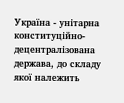Україна - унітарна конституційно-децентралізована держава, до складу якої належить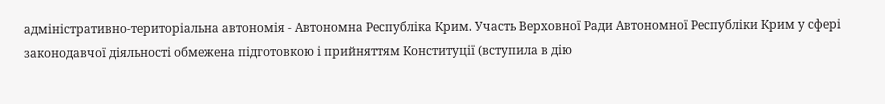адміністративно-територіальна автономія - Автономна Республіка Крим. Участь Верховної Ради Автономної Республіки Крим у сфері законодавчої діяльності обмежена підготовкою і прийняттям Конституції (вступила в дію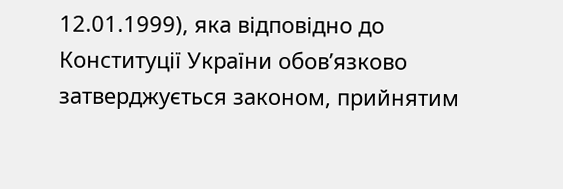12.01.1999), яка відповідно до Конституції України обов’язково затверджується законом, прийнятим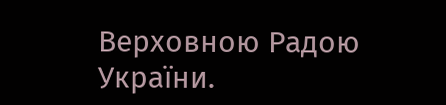Верховною Радою України.